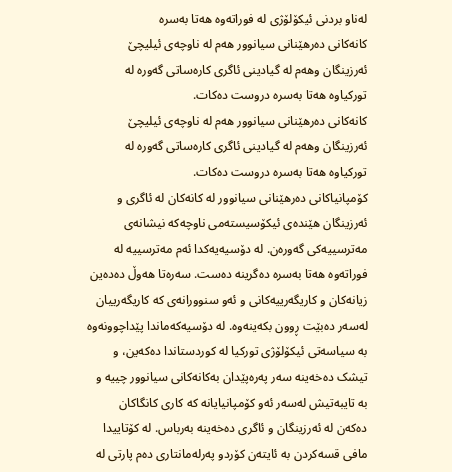لەناو بردنی ئیکۆلۆژی لە فوراتەوە هەتا بەسرە
کانەکانی دەرهێنانی سیانوور هەم لە ناوچەی ئیلیچێ ئەرزینگان وهەم لە گیادینی ئاگری کارەساتی گەورە لە تورکیاوە هەتا بەسرە دروست دەکات.
کانەکانی دەرهێنانی سیانوور هەم لە ناوچەی ئیلیچێ ئەرزینگان وهەم لە گیادینی ئاگری کارەساتی گەورە لە تورکیاوە هەتا بەسرە دروست دەکات.
کۆمپانیاکانی دەرهێنانی سیانوور لە کانەکان لە ئاگری و ئەرزینگان هێندەی ئیکۆسیستەمی ناوچەکە نیشانەی مەترسییەکی گەورەن. لە دۆسیەیەکدا ئەم مەترسییە لە فوراتەوە هەتا بەسرە دەگرینە دەست. سەرەتا هەوڵ دەدەین زیانەکان و کاریگەرییەکانی و ئەو سنوورانەی کە کاریگەرییان لەسەر دەبێت ڕوون بکەینەوە. لە دۆسیەکەماندا پێداچوونەوە بە سیاسەتی ئیکۆلۆژی تورکیا لە کوردستاندا دەکەین، و تیشک دەخەینە سەر پەرەپێدان بەکانەکانی سیانوور چییە و بە تایبەتیش لەسەر ئەو کۆمپانیایانە کە کاری کانگاکان دەکەن لە ئەرزینگان و ئاگری دەخەینە بەرباس. لە کۆتاییدا مافی قسەکردن بە ئایتەن کۆردو پەرلەمانتاری دەم پارتی لە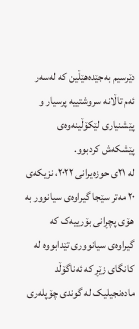دێرسیم بەجێدەهێڵین کە لەسەر ئەم تاڵانە سروشتییە پرسیار و پێشنیاری لێکۆڵینەوەی پێشکەش کردبوو.
لە ٢١ی حوزەیرانی ٢٠٢٢، نزیکەی ٢٠ مەتر سێجا گیراوەی سیانوور بە هۆی پچڕانی بۆرییەک کە گیراوەی سیانووری تێدابووە لە کانگای زێڕ کە ئەناگۆڵد مادەنجیلیک لە گوندی چۆپلەری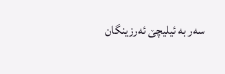سەر بە ئیلیچێ ئەرزینگان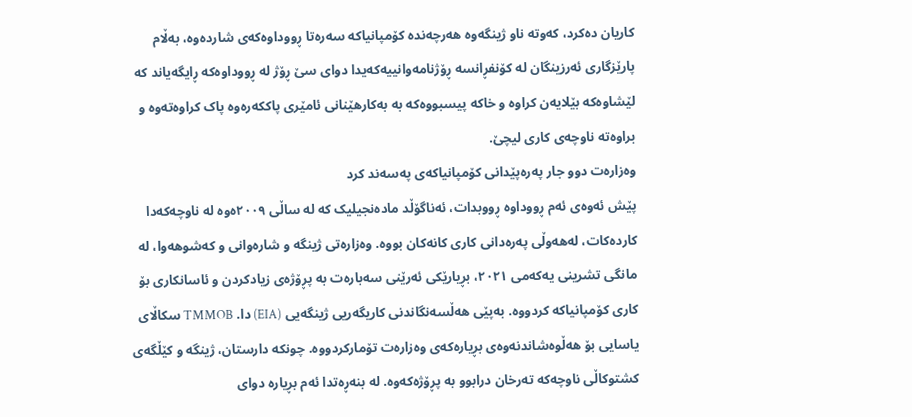کاریان دەکرد، کەوتە ناو ژینگەوە هەرچەندە کۆمپانیاکە سەرەتا ڕووداوەکەی شاردەوە، بەڵام پارێزگاری ئەرزینگان لە کۆنفڕانسە ڕۆژنامەوانییەکەیدا دوای سێ ڕۆژ لە ڕووداوەکە ڕایگەیاند کە لێشاوەکە بێلایەن کراوە و خاکە پیسبووەکە بە بەکارهێنانی ئامێری پاککەرەوە پاک کراوەتەوە و براوەتە ناوچەی کاری لیچێ.
وەزارەت دوو جار پەرەپێدانی کۆمپانیاکەی پەسەند کرد
پێش ئەوەی ئەم ڕووداوە ڕووبدات، ئەناگۆڵد مادەنجیلیک کە لە ساڵی ٢٠٠٩ەوە لە ناوچەکەدا کاردەکات، لەهەوڵی پەرەدانی کاری کانەکان بووە. وەزارەتی ژینگە و شارەوانی و کەشوهەوا، لە مانگی تشرینی یەکەمی ٢٠٢١، بڕیارێکی ئەرێنی سەبارەت بە پڕۆژەی زیادکردن و ئاسانکاری بۆ کاری کۆمپانیاکە کردووە. بەپێی هەڵسەنگاندنی کاریگەریی ژینگەیی (EIA) دا. TMMOB سکاڵای یاسایی بۆ هەڵوەشاندنەوەی بڕیارەکەی وەزارەت تۆمارکردووە. چونکە دارستان، ژینگە و کێڵگەی کشتوکاڵی ناوچەکە تەرخان درابوو بە پڕۆژەکەوە. لە بنەڕەتدا ئەم بڕیارە دوای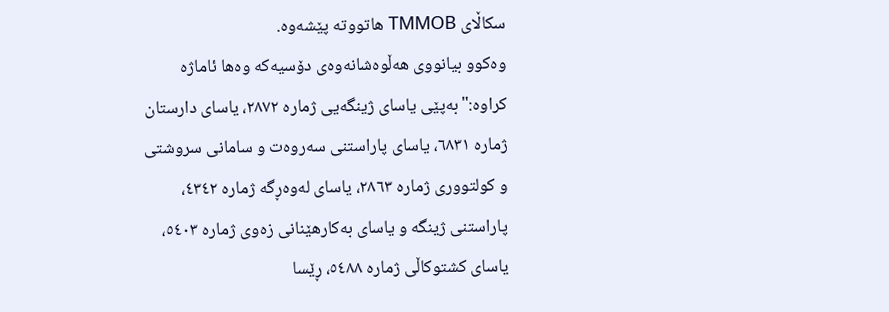سکاڵای TMMOB هاتووتە پێشەوە.
وەکوو بیانووی هەڵوەشانەوەی دۆسیەکە وەها ئاماژە کراوە:"بەپێی یاسای ژینگەیی ژمارە ٢٨٧٢، یاسای دارستان ژمارە ٦٨٣١، یاسای پاراستنی سەروەت و سامانی سروشتی و کولتووری ژمارە ٢٨٦٣، یاسای لەوەڕگە ژمارە ٤٣٤٢، پاراستنی ژینگە و یاسای بەکارهێنانی زەوی ژمارە ٥٤٠٣، یاسای کشتوکاڵی ژمارە ٥٤٨٨، ڕێسا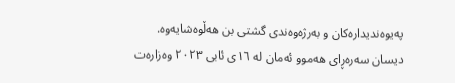پەیوەندیدارەکان و بەرژەوەندی گشتی بن هەڵوەشایەوە.
دیسان سەرەڕای هەموو ئەمان لە ١٦ی ئابی ٢٠٢٣ وەزارەت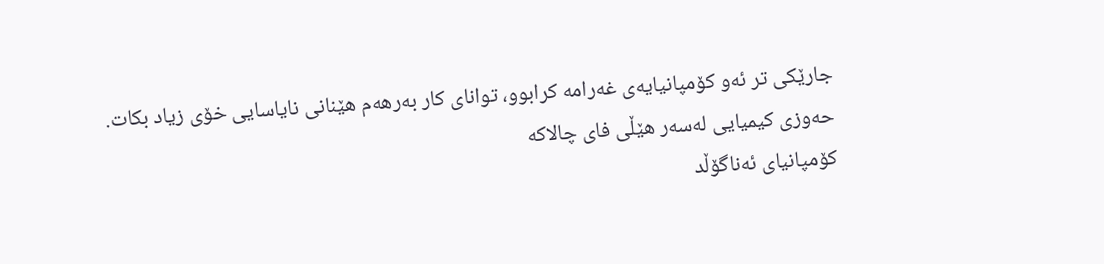جارێکی تر ئەو کۆمپانیایەی غەرامە کرابوو، توانای کار بەرهەم هێنانی نایاسایی خۆی زیاد بکات.
حەوزی کیمیایی لەسەر هێڵی فای چالاکە
کۆمپانیای ئەناگۆڵد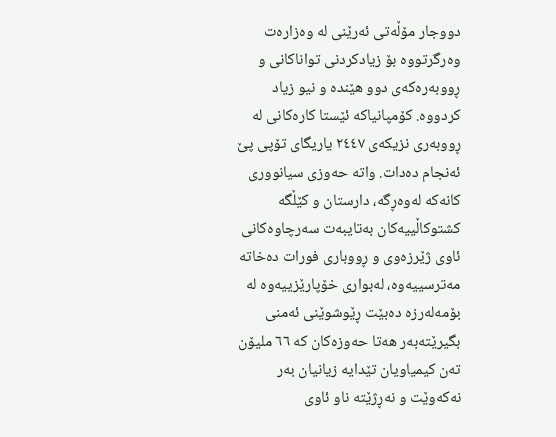دووجار مۆڵەتی ئەرێنی لە وەزارەت وەرگرتووە بۆ زیادکردنی تواناکانی و ڕووبەرەکەی دوو هێندە و نیو زیاد کردووە. کۆمپانیاکە ئێستا کارەکانی لە ڕووبەری نزیکەی ٢٤٤٧ یاریگای تۆپی پێ ئەنجام دەدات. واتە حەوزی سیانووری کانەکە لەوەڕگە، دارستان و کێڵگە کشتوکاڵییەکان بەتایبەت سەرچاوەکانی ئاوی ژێرزەوی و ڕووباری فورات دەخاتە مەترسییەوە، لەبواری خۆپارێزییەوە لە بۆمەلەرزە دەبێت ڕێوشوێنی ئەمنی بگیرێتەبەر هەتا حەوزەکان کە ٦٦ ملیۆن تەن کیمیاویان تێدایە زیانیان بەر نەکەوێت و نەڕژێتە ناو ئاوی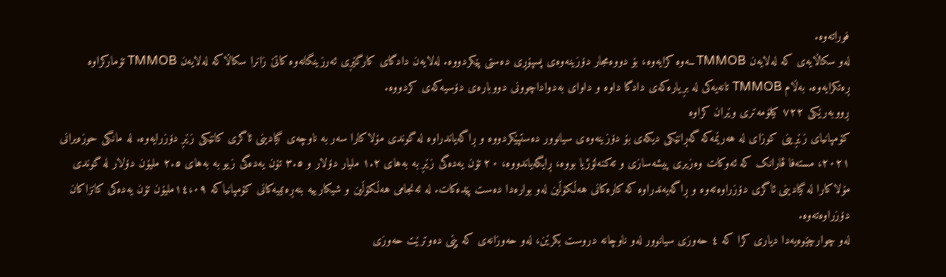فوراتەوە.
لەو سکاڵایەی کە لەلایەن TMMOB ــەوە کرایەوە، بۆ دووەمجار دۆزینەوەی پسپۆڕی دەستی پێکردووە. لەلایەن دادگای کارگێڕی ئەرزینگانەوە کاتێ زانرا سکاڵاکە لەلایەن TMMOB تۆمارکراوە ڕەتکرایەوە. بەڵام TMMOB تانەیەکی لە بڕیارەکەی دادگا داوە و داوای بەدواداچوونی دووبارەی دۆسیەکەی کردووە.
ڕووبەرێکی ٧٢٢ کیلۆمەتری وێران کراوە
کۆمپانیای زێڕینی کوزای لە هەرێمەکە گەڕانێکی دیکەی بۆ دۆزینەوەی سیانوور دەستپێکردووە و ڕاگەیاندراوە لە گوندی مۆلاکارا سەر بە ناوچەی گیادینی ئاگری کانێکی زێڕ دۆزرایەوە. لە مانگی حوزەیرانی ٢٠٢١، مستەفا ڤارانک کە ئەوکات وەزیری پیشەسازی و تەکنەلۆژیا بووە، ڕایگەیاندووە، ٢٠ تۆن یەدەگی زێڕ بە بەهای ١.٢ ملیار دۆلار و ٣.٥ تۆن یەدەگی زیو بە بەهای ٢.٥ ملیۆن دۆلار لە گوندی مۆلاکارا لە گیادینی ئاگری دۆزراوەتەوە و ڕاگەیەندراوە کە کارەکانی هەڵکۆڵین لەو بوارەدا دەست پێدەکات. لە ئەنجامی هەڵکۆڵین و شیکارییە بنەڕەتییەکانی کۆمپانیاکە ١٤،٠٩ملیۆن تۆن یەدەکی کانزاکان دۆزراوەتەوە.
لەو چوارچێوەیەدا دیاری کرا کە ٤ حەوزی سیانوور لەو ناوچانە دروست بکرێن، لەو حەوزانەی کە پێی دەوترێت حەوزی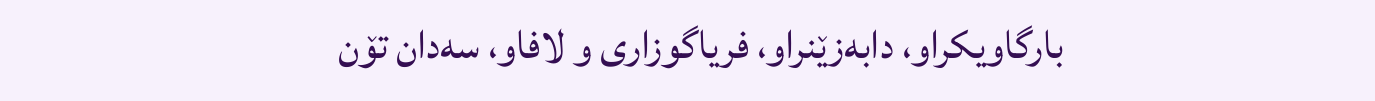بارگاویکراو، دابەزێنراو، فریاگوزاری و لافاو، سەدان تۆن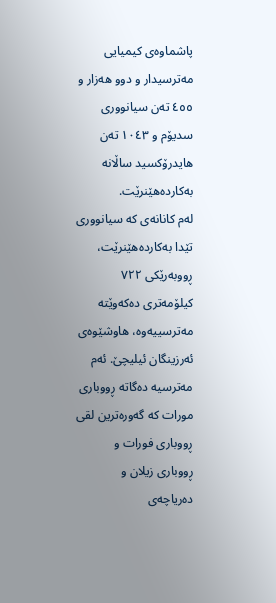پاشماوەی کیمیایی مەترسیدار و دوو هەزار و ٤٥٥ تەن سیانووری سدیۆم و ١٠٤٣ تەن هایدرۆکسید ساڵانە بەکاردەهێنرێت.
لەم کانانەی کە سیانووری تێدا بەکاردەهێنرێت، ڕووبەرێکی ٧٢٢ کیلۆمەتری دەکەوێتە مەترسییەوە، هاوشێوەی ئەرزینگان ئیلیچێ. ئەم مەترسیە دەگاتە ڕووباری مورات کە گەورەترین لقی ڕووباری فورات و ڕووباری زیلان و دەریاچەی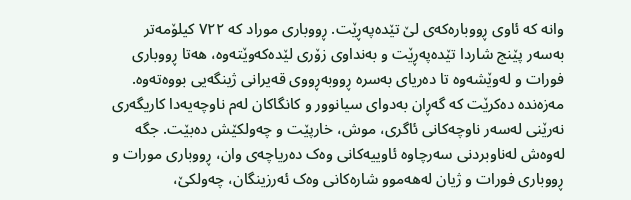وانە کە ئاوی ڕووبارەکەی لێ تێدەپەڕێت. ڕووباری موراد کە ٧٢٢ کیلۆمەتر بەسەر پێنج شاردا تێدەپەڕێت و بەنداوی زۆری لێدەکەوێتەوە، هەتا ڕووباری فورات و لەوێشەوە تا دەریای بەسرە ڕووبەڕووی قەیرانی ژینگەیی بووەتەوە. مەزەندە دەکرێت کە گەڕان بەدوای سیانوور و کانگاکان لەم ناوچەیەدا کاریگەری نەرێنی لەسەر ناوچەکانی ئاگری، موش، خارپێت و چەولکێش دەبێت. جگە لەوەش لەناوبردنی سەرچاوە ئاوییەکانی وەک دەریاچەی وان، ڕووباری مورات و ڕووباری فورات و ژیان لەهەموو شارەکانی وەک ئەرزینگان، چەولکێ،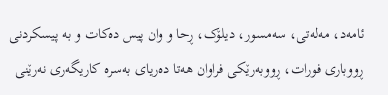ئامەد، مەلەتی، سەمسور، دیلۆک، ڕحا و وان پیس دەکات و بە پیسکردنی ڕووباری فورات، ڕووبەرێکی فراوان هەتا دەریای بەسرە کاریگەری نەرێنی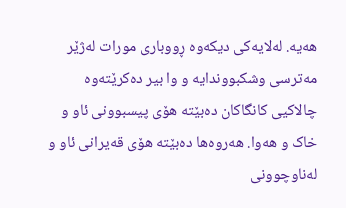هەیە. لەلایەکی دیکەوە ڕووباری مورات لەژێر مەترسی وشکبووندایە و وا بیر دەکرێتەوە چالاکیی کانگاکان دەبێتە هۆی پیسبوونی ئاو و خاک و هەوا. هەروەها دەبێتە هۆی قەیرانی ئاو و لەناوچوونی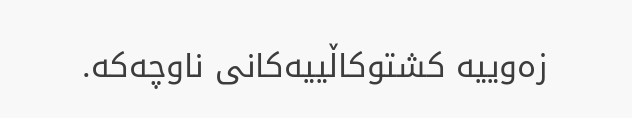زەوییە کشتوکاڵییەکانی ناوچەکە.